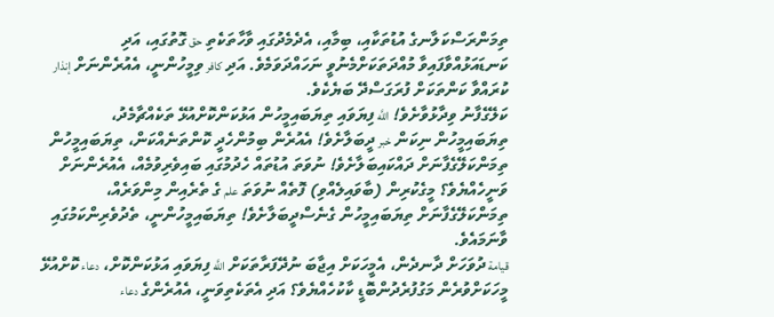ތިމަންރަސްކަލާނގެ އުޑުތަކާއި، ބިމާއި، އެދެމެދުގައި ވާހާތަކެތި حق ގޮތުގައި، އަދި ކަނޑައަޅުއްވާފައިވާ މުއްދަތަކަށްމެނުވީ ނަހައްދަވަމެވެ. އަދި كافر ވިމީހުންނީ، އެއުރެންނަށް إنذار ކުރައްވާ ކަންތަކަށް ފުރަގަސްދޭ ބަޔެކެވެ.
ކަލޭގެފާނު ވިދާޅުވާށެވެ! اللَّه ފިޔަވައި ތިޔަބައިމީހުން އަޅުކަންކޮށްއުޅޭ ތަކެއްޗާމެދު، ތިޔަބައިމީހުން ނިކަން خبر ދީބަލާށެވެ! އެއުރެން ބިމުންހެދީ ކޮންތަނެއްކަން، ތިޔަބައިމީހުން ތިމަންކަލޭގެފާނަށް ދައްކައިބަލާށެވެ! ނުވަތަ އުޑުތައް ހެދުމުގައި ބައިވެރިވުމެއް، އެއުރެންނަށް ވަނީހެއްޔެވެ؟ މީގެކުރިން (ބާވައިލެއްވި) ފޮތެއް ނުވަތަ علم ގެ ތެރެއިން މިންވަރެއް، ތިމަންކަލޭގެފާނަށް ތިޔަބައިމީހުން ގެނެސްދީބަލާށެވެ! ތިޔަބައިމީހުންނީ، ތެދުވެރިންކަމުގައި ވާނަމައެވެ.
قيامة ދުވަހަށް ދާނދެން، އެމީހަކަށް އިޖާބަ ނުދޭފަރާތަކަށް اللَّه ފިޔަވައި އަޅުކަންކޮށް، دعاء ކޮށްއުޅޭ މީހަކަށްވުރެން މަގުފުރެދުންބޮޑީ ކާކުހެއްޔެވެ؟ އަދި އެތަކެތިވަނީ، އެއުރެންގެ دعاء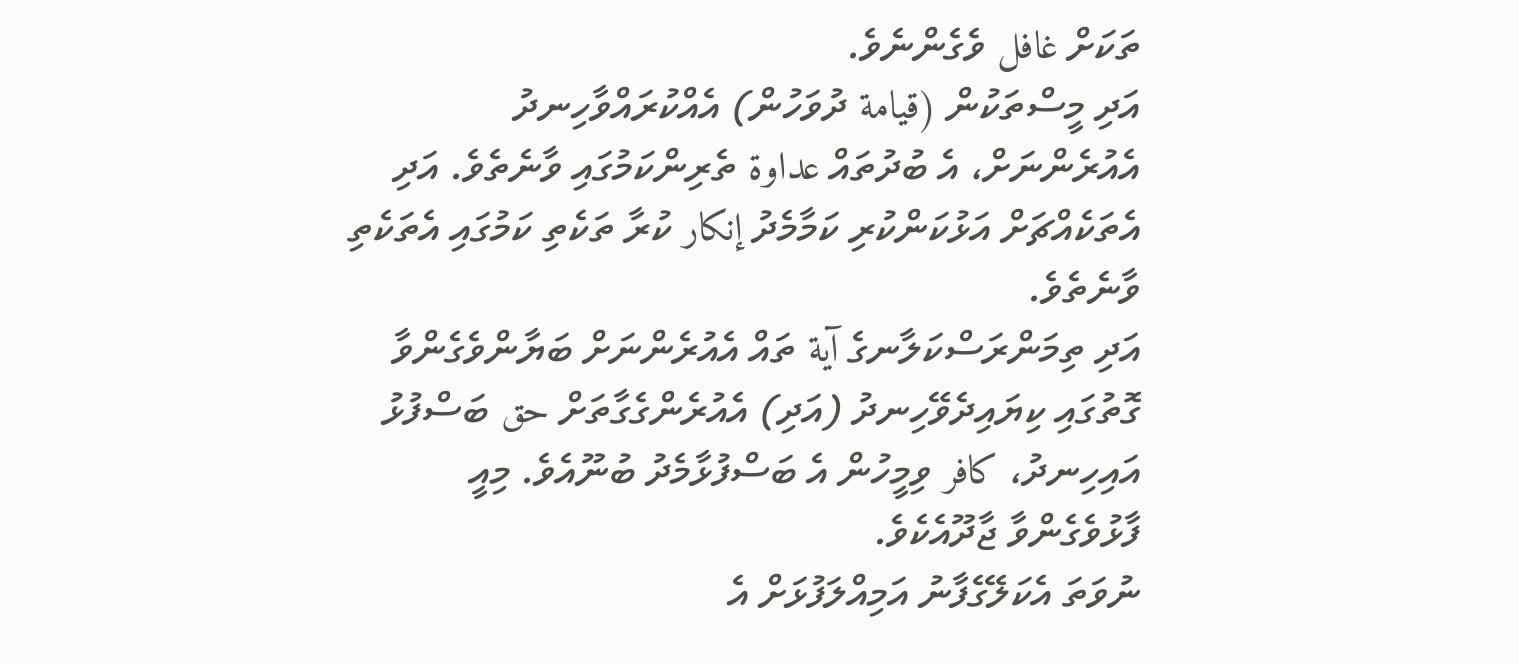ތަކަށް غافل ވެގެންނެވެ.
އަދި މީސްތަކުން (قيامة ދުވަހުން) އެއްކުރައްވާހިނދު އެއުރެންނަށް، އެ ބުދުތައް عداوة ތެރިންކަމުގައި ވާނެތެވެ. އަދި އެތަކެއްޗަށް އަޅުކަންކުރި ކަމާމެދު إنكار ކުރާ ތަކެތި ކަމުގައި އެތަކެތި ވާނެތެވެ.
އަދި ތިމަންރަސްކަލާނގެ آية ތައް އެއުރެންނަށް ބަޔާންވެގެންވާ ގޮތުގައި ކިޔައިދެވޭހިނދު (އަދި) އެއުރެންގެގާތަށް حق ބަސްފުޅު އައިހިނދު، كافر ވިމީހުން އެ ބަސްފުޅާމެދު ބުނޫއެވެ. މިއީ ފާޅުވެގެންވާ ޖާދޫއެކެވެ.
ނުވަތަ އެކަލޭގެފާނު އަމިއްލަފުޅަށް އެ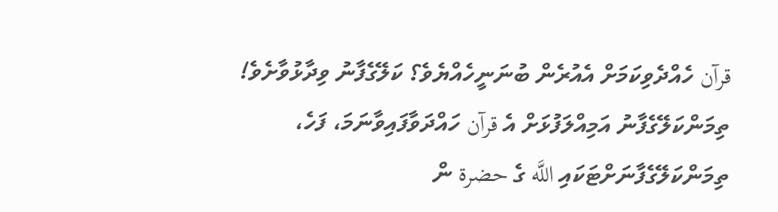قرآن ހެއްދެވިކަމަށް އެއުރެން ބުނަނީހެއްޔެވެ؟ ކަލޭގެފާނު ވިދާޅުވާށެވެ! ތިމަންކަލޭގެފާނު އަމިއްލަފުޅަށް އެ قرآن ހައްދަވާފައިވާނަމަ، ފަހެ، ތިމަންކަލޭގެފާނަށްޓަކައި اللَّه ގެ حضرة ން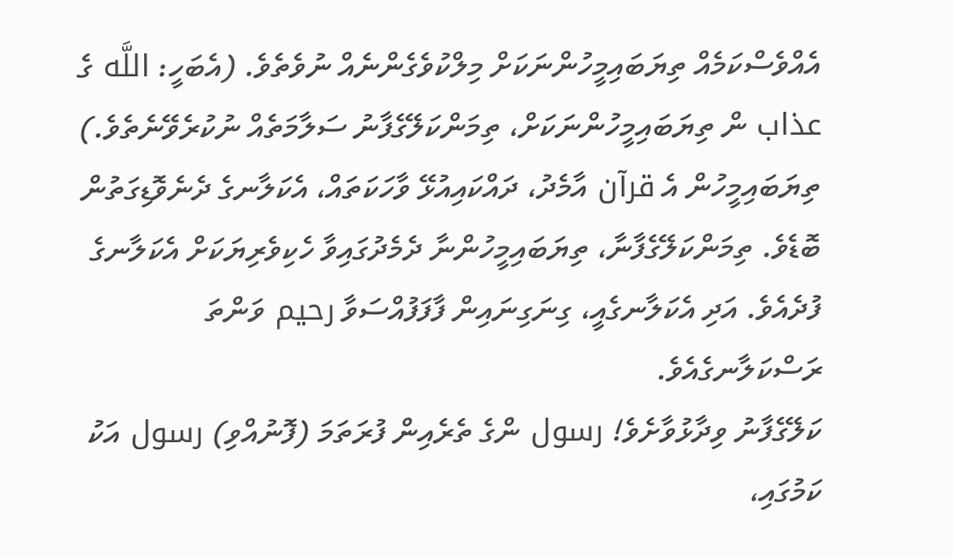އެއްވެސްކަމެއް ތިޔަބައިމީހުންނަކަށް މިލްކުވެގެންނެއް ނުވެތެވެ. (އެބަހީ: اللَّه ގެ عذاب ން ތިޔަބައިމީހުންނަކަށް، ތިމަންކަލޭގެފާނު ސަލާމަތެއް ނުކުރެވޭނެތެވެ.) ތިޔަބައިމީހުން އެ قرآن އާމެދު، ދައްކައިއުޅޭ ވާހަކަތައް، އެކަލާނގެ ދެނެވޮޑިގަތުން ބޮޑެވެ. ތިމަންކަލޭގެފާނާ، ތިޔަބައިމީހުންނާ ދެމެދުގައިވާ ހެކިވެރިޔަކަށް އެކަލާނގެ ފުދެއެވެ. އަދި އެކަލާނގެއީ، ގިނަގިނައިން ފާފަފުއްސަވާ رحيم ވަންތަ ރަސްކަލާނގެއެވެ.
ކަލޭގެފާނު ވިދާޅުވާށެވެ! رسول ންގެ ތެރެއިން ފުރަތަމަ (ފޮނުއްވި) رسول އަކު ކަމުގައި،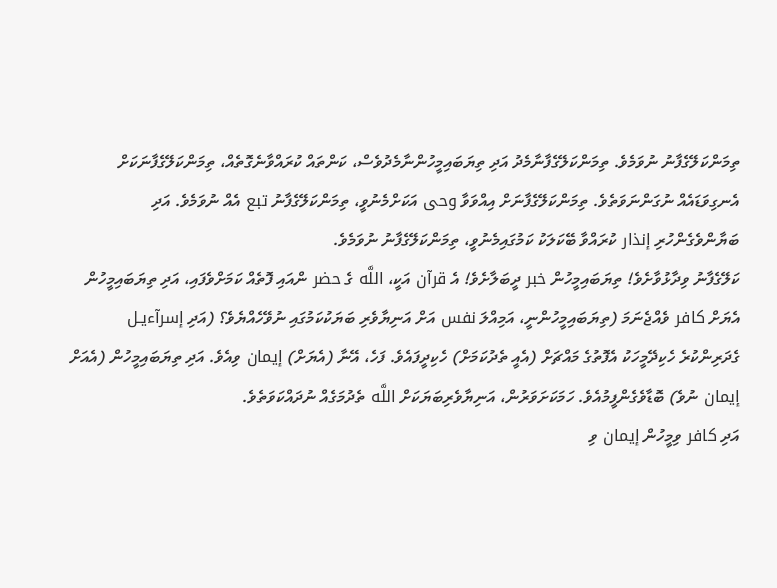ތިމަންކަލޭގެފާނު ނުވަމެވެ. ތިމަންކަލޭގެފާނާމެދު އަދި ތިޔަބައިމީހުންނާމެދުވެސް، ކަންތައް ކުރައްވާނެގޮތެއް، ތިމަންކަލޭގެފާނަކަށް އެނގިވަޑައެއް ނުގަންނަވަތެވެ. ތިމަންކަލޭގެފާނަށް އިއްވަވާ وحى އަކަށްމެނުވީ، ތިމަންކަލޭގެފާނު تبع އެއް ނުވަމެވެ. އަދި ބަޔާންވެގެންހުރި إنذار ކުރައްވާ ބޭކަލަކު ކަމުގައިމެނުވީ، ތިމަންކަލޭގެފާނު ނުވަމެވެ.
ކަލޭގެފާނު ވިދާޅުވާށެވެ! ތިޔަބައިމީހުން خبر ދީބަލާށެވެ! އެ قرآن އަކީ، اللَّه ގެ حضر ންއައި ފޮތެއް ކަމަށްވެފައި، އަދި ތިޔަބައިމީހުން އެޔަށް كافر ވެއްޖެނަމަ (ތިޔަބައިމީހުންނީ، އަމިއްލަ نفس އަށް އަނިޔާވެރި ބަޔަކުކަމުގައި ނުވޭހެއްޔެވެ؟ (އަދި إسرآءيـل ގެދަރިންކުރެ ހެކިދޭމީހަކު އެފޮތުގެ މައްޗަށް (އެއީ ތެދުކަމަށް) ހެކިދީފައެވެ. ފަހެ، އޭނާ (އެޔަށް) إيمان ވިއެވެ. އަދި ތިޔަބައިމީހުން (އެއަށް إيمان ނުވެ) ބޮޑާވެގެންފީމުއެވެ. ހަމަކަށަވަރުން، އަނިޔާވެރިބަޔަކަށް اللَّه ތެދުމަގެއް ނުދައްކަވަތެވެ.
އަދި كافر ވިމީހުން إيمان ވި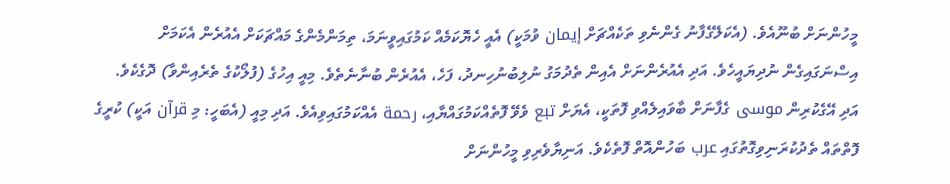މީހުންނަށް ބުނޫއެވެ. (އެކަލޭގެފާނު ގެންނެވި ތަކެއްޗަށް إيمان ވުމަކީ) އެއީ ހެޔޮކަމެއް ކަމުގައިވީނަމަ، ތިމަންމެންގެ މައްޗަކަށް އެއުރެން އެކަމަށް އިސްނަގައިގެން ނުދިޔައީހެވެ. އަދި އެއުރެންނަށް އެއިން ތެދުމަގު ނުލިބުނުހިނދު، ފަހެ، އެއުރެން ބުނާނެތެވެ. މިއީ އިހުގެ (ފުލޯކުގެ ތެރެއިންވާ) ދޮގެކެވެ.
އަދި އޭގެކުރިން موسى ގެފާނަށް ބާވައިލެއްވި ފޮތަކީ، އެޔަށް تبع ވެވޭ ފޮތެއްކަމުގައްޔާއި، رحمة އެއްކަމުގައިވިއެވެ. އަދި މިއީ (އެބަހީ: މި قرآن އަކީ) ކުރީގެ ފޮތްތައް ތެދުކުރަނިވިގޮތުގައި عرب ބަހުންއޮތް ފޮތެކެވެ. އަނިޔާވެރިވި މީހުންނަށް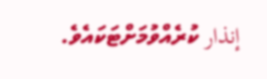إنذار ކުރެއްވުމަށްޓަކައެވެ.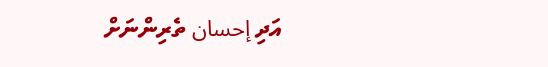އަދި إحسان ތެރިންނަށް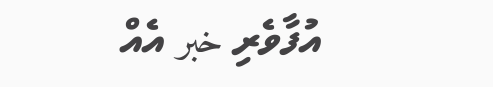އުފާވެރި خبر އެއް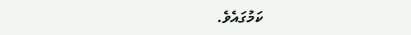ކަމުގައެވެ.